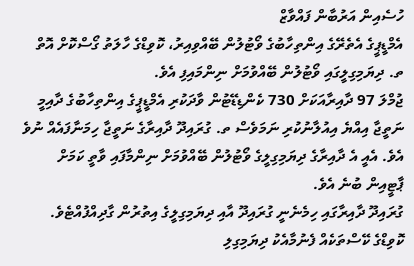ހުސެއިން އަރުބާން ފައްވާޒް
އެމްޑީޕީގެ އެތެރޭގެ އިންތިހާބުގެ ވޯޓުލުން ބޭއްވިއިރު، ކޮވިޑްގެ ހާލަތު ގޯސްކޮށް އޮތް ތ. ދިޔަމިގިލީގައި ވޯޓުލުން ބޭއްވުމަށް ނިންމައިފި އެވެ.
ޖުމްލަ 97 ދާއިރާއަކަށް 730 ކެންޑިޑޭޓުން ވާދަކުރި އެމްޑީޕީގެ އިންތިހާބުގެ ދާއިމީ ނަތީޖާ އިއްޔެ އިއުލާނުކުރި ނަމަވެސް ތ. ގުރައިދޫ ދާއިރާގެ ނަތީޖާ ހިމަނާފައެއް ނުވެ އެވެ. އެއީ އެ ދާއިރާގެ ދިޔަމިގިލީގެ ވޯޓުލުން ބޭއްވުމަށް ނިންމާފައި ވާތީ ކަމަށް ޕާޓީއިން ބުނެ އެވެ.
ގުރައިދޫ ދާއިރާގައި ހިމެނެނީ ގުރައިދޫ އާއި ދިޔަމިގިލީގެ އިތުރުން ގާދިއްފުއްޓެވެ.
ކޮވިޑްގެ ކޭސްތަކެއް ފެނުމާއެކު ދިޔަމިގިލި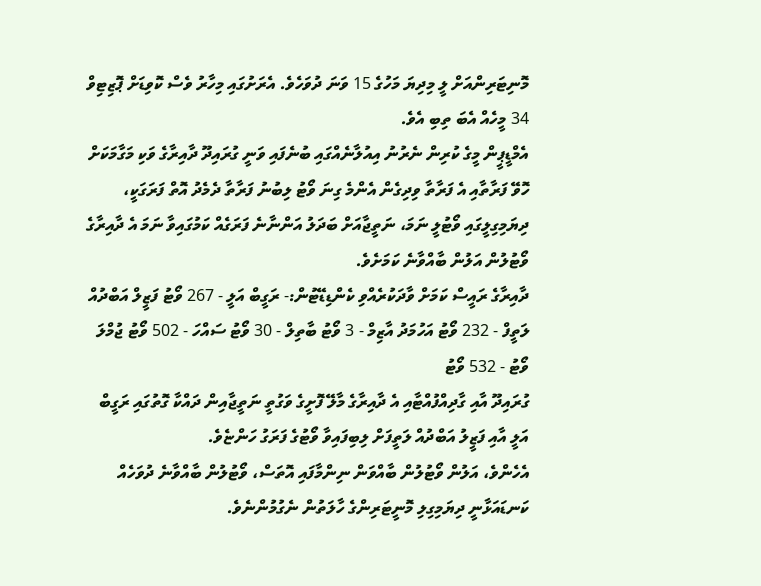މޮނިޓަރިންއަށް ލީ މިދިޔަ މަހުގެ 15 ވަނަ ދުވަހެވެ. އެރަށުގައި މިހާރު ވެސް ކޮވިޑަށް ޕޮޒިޓިވް 34 މީހެއް އެބަ ތިބި އެވެ.
އެމްޑީޕީން މީގެ ކުރިން ނެރުނު އިއުލާނެއްގައި ބުނެފައި ވަނީ ގުރައިދޫ ދާއިރާގެ ވަކި މަގާމަކަށް ހޮވޭ ފަރާތާއި އެ ފަރާތާ ވިދިގެން އެންމެ ގިނަ ވޯޓު ލިބުނު ފަރާތާ ދެމެދު އޮތް ފަރަގަކީ، ދިޔަމިގިލީގައި ވޯޓުލީ ނަމަ، ނަތީޖާއަށް ބަދަލު އަންނާނެ ފަރަގެއް ކަމުގައިވާ ނަމަ އެ ދާއިރާގެ ވޯޓުލުން އަލުން ބާއްވާނެ ކަމަށެވެ.
ދާއިރާގެ ރައީސް ކަމަށް ވާދަކުރެއްވި ކެންޑިޑޭޓުން:- ރަގީބް އަލީ - 267 ވޯޓު ފަޒީލް އަބްދުއް ލަތީފް - 232 ވޯޓު އަހުމަދު އާޒިމް - 3 ވޯޓު ބާތިލް - 30 ވޯޓު ސައްހަ - 502 ވޯޓު ޖުމްލަ ވޯޓު - 532 ވޯޓު
ގުރައިދޫ އާއި ގާދިއްފުއްޓާއި އެ ދާއިރާގެ މާލޭ ފޮށީގެ ވަގުތީ ނަތީޖާއިން ދައްކާ ގޮތުގައި ރަގީބް އަލީ އާއި ފަޒީލު އަބްދުއް ލަތީފަށް ލިބިފައިވާ ވޯޓުގެ ފަރަގު ހަންޏެވެ.
އެހެންވެ، އަލުން ވޯޓުލުން ބާއްވަން ނިންމާފައި އޮތަސް، ވޯޓުލުން ބާއްވާނެ ދުވަހެއް ކަނޑައަޅާނީ ދިޔަމިގިލި މޮނީޓަރިންގެ ހާލަތުން ނެގުމުންނެވެ.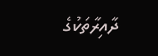ދާއިރާތަކުގެ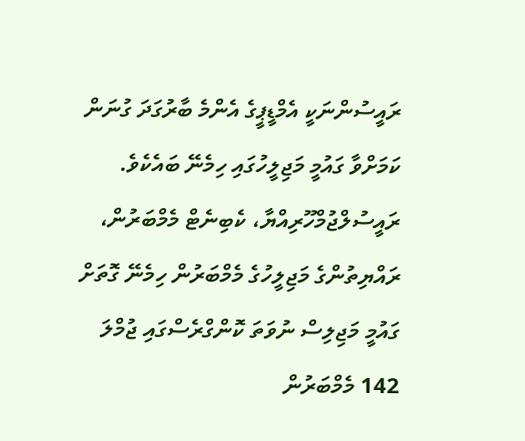ރައީސުންނަކީ އެމްޑީޕީގެ އެންމެ ބާރުގަދަ ގުނަން ކަމަށްވާ ގައުމީ މަޖިލީހުގައި ހިމެނޭ ބައެކެވެ. ރައީސުލްޖުމްހޫރިއްޔާ، ކެބިނެޓް މެމްބަރުން، ރައްޔިތުންގެ މަޖިލީހުގެ މެމްބަރުން ހިމެނޭ ގޮތަށް ގައުމީ މަޖިލިސް ނުވަތަ ކޮންގްރެސްގައި ޖުމްލަ 142 މެމްބަރުން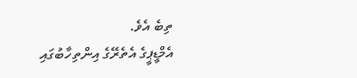ތިބެ އެވެ.
އެމްޑީޕީގެ އެތެރޭގެ އިންތިހާބުގައި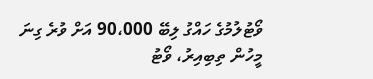ވޯޓުލުމުގެ ހައްގު ލިބޭ 90،000 އަށް ވުރެ ގިނަ މީހުން ތިބިއިރު، ވޯޓު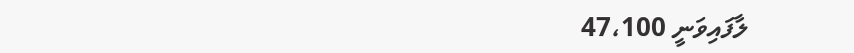ލާފައިވަނީ 47،100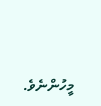މީހުންނެވެ.